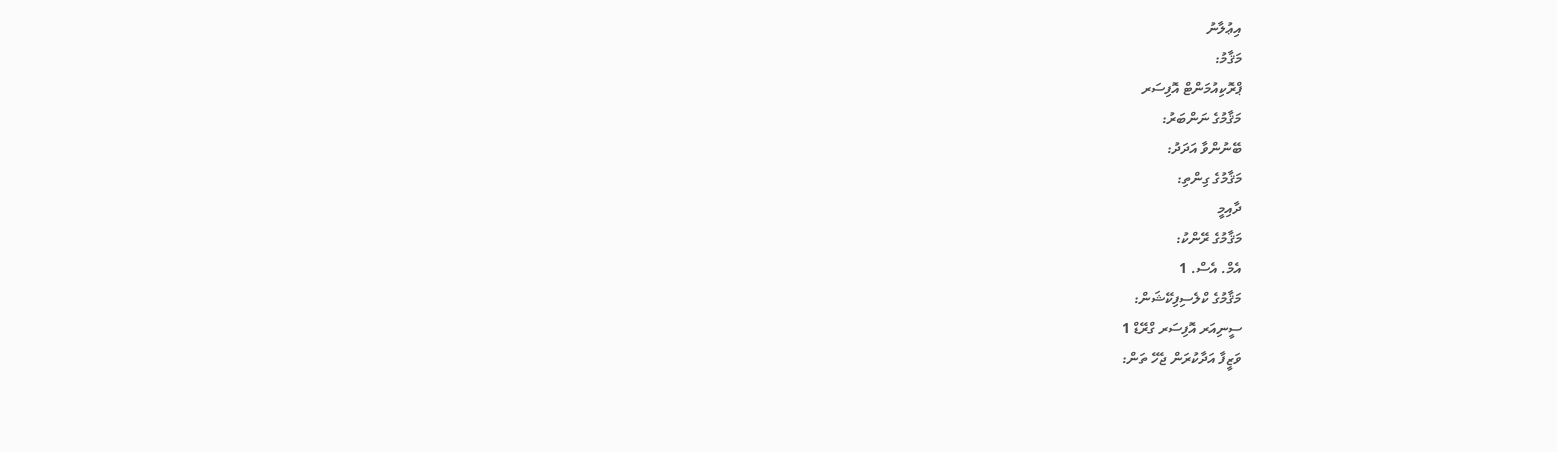އިޢުލާނު
މަޤާމު:
ޕްރޮކިއުމަންޓް އޮފިސަރ
މަޤާމުގެ ނަންބަރު:
ބޭނުންވާ އަދަދު:
މަޤާމުގެ ގިންތި:
ދާއިމީ
މަޤާމުގެ ރޭންކު:
އެމް. އެސް. 1
މަޤާމުގެ ކްލެސިފިކޭޝަން:
ސީނިއަރ އޮފިސަރ ގްރޭޑް 1
ވަޒީފާ އަދާކުރަން ޖެހޭ ތަން: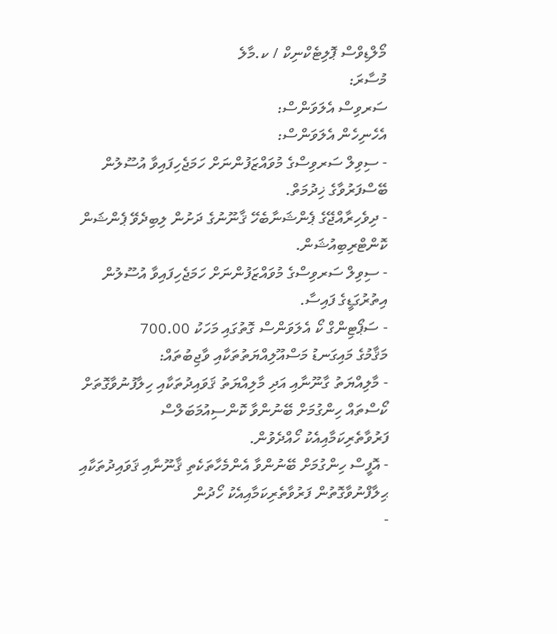މޯލްޑިވްސް ޕޮލިޓެކްނިކް / ކ.މާލެ
މުސާރަ:
ސަރވިސް އެލަވަންސް:
އެހެނިހެން އެލަވަންސް:
- ސިވިލް ސަރވިސްގެ މުވައްޒަފުންނަށް ހަމަޖެހިފައިވާ އުސޫލުން ބޭސްފަރުވާގެ ޚިދުމަތް.
- ދިވެހިރާއްޖޭގެ ޕެންޝަނާބެހޭ ޤާނޫނުގެ ދަށުން ލިބިދެވޭ ޕެންޝަން ކޮންޓްރިބިއުޝަން.
- ސިވިލް ސަރވިސްގެ މުވައްޒަފުންނަށް ހަމަޖެހިފައިވާ އުސޫލުން އިތުރުގަޑީގެ ފައިސާ.
- ސަޕޯޓިންގް ކޯ އެލަވަންސް ގޮތުގައި މަހަކު 700.00
މަޤާމުގެ މައިގަނޑު މަސްއޫލިއްޔަތުތަކާއި ވާޖިބުތައް:
- މާލިއްޔަތު ގާނޫނާއި އަދި މާލިއްޔަތު ޤަވައިދުތަކާއި ހިލާފުނުވާގޮތަށް ކޯސްތައް ހިންގުމަށް ބޭނުންވާ ކޮންސިއުމަބަލްސް ފަރުވާތެރިކަމާއިއެކު ހޯއްދެވުން.
- އޮފީސް ހިންގުމަށް ބޭނުންވާ އެންމެހާތަކެތި ޤާނޫނާއި ޤަވައިދުތަކާއި ޙިލާފްނުވާގޮތުން ފަރުވާތެރިކަމާއިއެކު ހޯދުން
-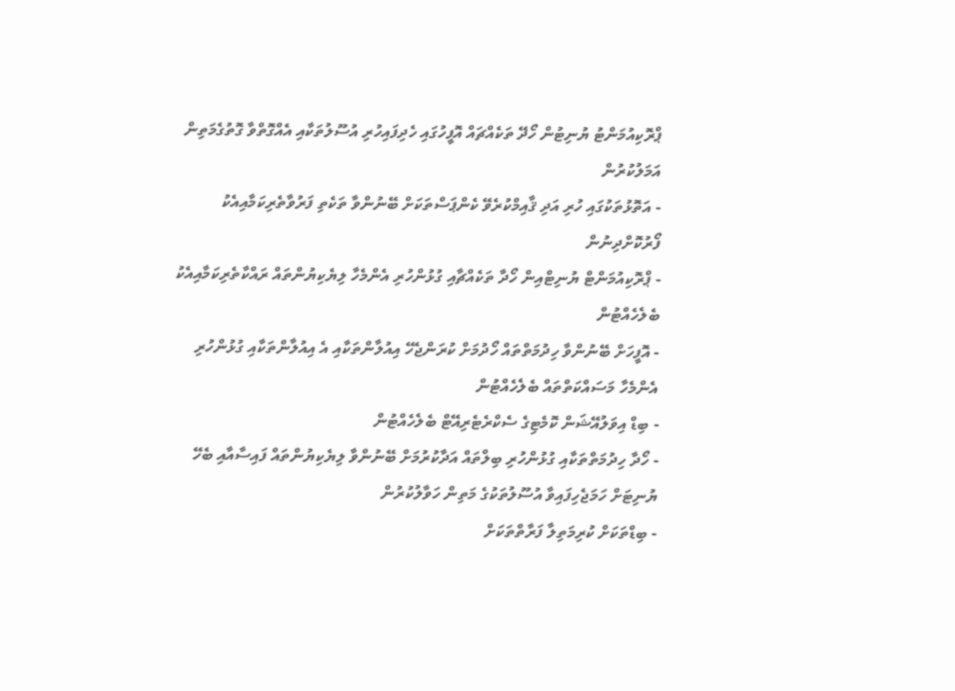ޕްރޮކިއުމަންޓު ޔުނިޓުން ހޯދޭ ތަކެއްޗައް އޮފީހުގައި ހެދިފައިހުރި އުސޫލުތަކާއި އެއްގޮތްވާ ގޮތުގެމަތިން އަމަލުކުރުން
- އަތޮޅުތަކުގައި ހުރި އަދި ޤާއިމްކުރެވޭ ކެންޕަސްތަކަށް ބޭނުންވާ ތަކެތި ފަރުވާތެރިކަމާއިއެކު ފޯރުކޮށްދިނުން
- ޕްރޮކިއުމަންޓް ޔުނިޓްއިން ހޯދާ ތަކެއްޗާއި ގުޅުންހުރި އެންމެހާ ލިޔެކިޔުންތައް ރައްކާތެރިކަމާއިއެކު ބެލެހެއްޓުން
- އޮފީހަށް ބޭނުންވާ ހިދުމަތްތައް ހޯދުމަށް ކުރަންޖެހޭ އިއުލާންތަކާއި އެ އިއުލާންތަކާއި ގުޅުންހުރި އެންމެހާ މަސައްކަތްތައް ބެލެހެއްޓުން
- ބިޑް އިވަލުއޭޝަން ކޮމެޓިގެ ސެކްރެޓެރިއޭޓް ބެލެހެއްޓުން
- ހޯދާ ހިދުމަތްތަކާއި ގުޅުންހުރި ބިލްތައް އަދާކުރުމަށް ބޭނުންވާ ލިޔެކިޔުންތައް ފައިސާއާއި ބެހޭ ޔުނިޓަށް ހަމަޖެހިފައިވާ އުސޫލުތަކުގެ މަތިން ހަވާލުކުރުން
- ބިޑްތަކަށް ކުރިމަތިލާ ފަރާތްތަކަށް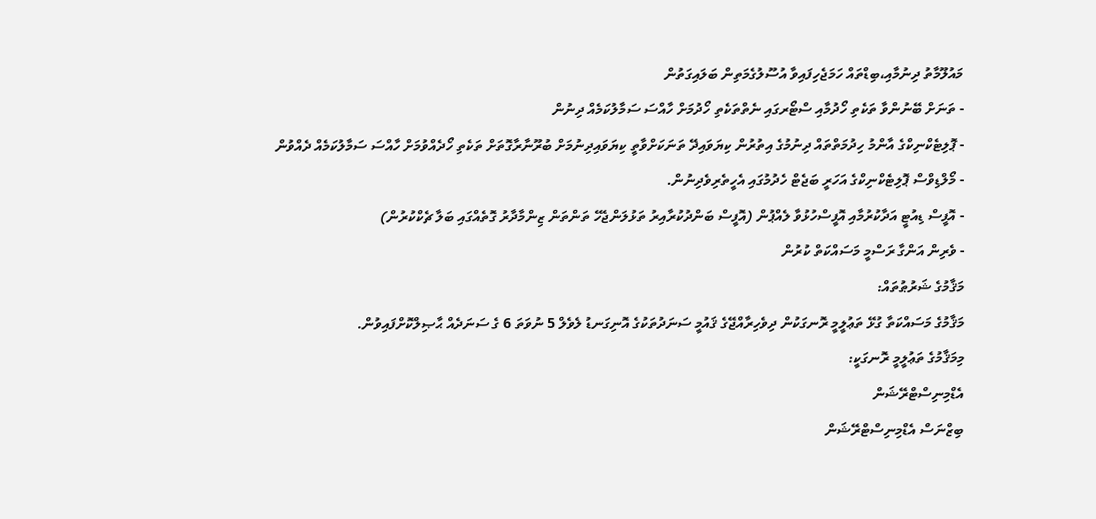މައުލޫމާތު ދިނުމާއި،ބިޑްތައް ހަމަޖެހިފައިވާ އުސޫލުގެމަތިން ބަލައިގަތުން
- ތަނަށް ބޭނުންވާ ތަކެތި ހޯދުމާއި ސްޓޯރގައި ނެތްތަކެތި ހޯދުމަށް ހާއްސަ ސަމާލުކަމެއް ދިނުން
- ޕޮލިޓެކްނިކްގެ އާންމު ހިދުމަތްތައް ދިނުމުގެ އިތުރުން ކިޔަވައިދޭ ތަނަކަށްވާތީ ކިޔަވައިދިނުމަށް ބުރޫނާރާގޮތަށް ތަކެތި ހޯދެއްވުމަށް ހާއްސަ ސަމާލުކަމެއް ދެއްވުން
- މޯލްޑިވްސް ޕޮލިޓެކްނިކްގެ އަހަރީ ބަޖެޓް ހެދުމުގައި އެހީތެރިވެދިނުން.
- އޮފީސް ޑިއުޓީ އަދާކުރުމާއި އޮފީސްހުޅުވާ ލެއްޕުން (އޮފީސް ބަންދުކުރާއިރު ތަޅުލަންޖެހޭ ތަންތަން ޒިންމާދާރު ގޮތެއްގައި ބަލާ ޗެކްކުރުން)
- ވެރިން އަންގާ ރަސްމީ މަސައްކަތް ކުރުން
މަޤާމުގެ ޝަރުޠުތައް:
މަޤާމުގެ މަސައްކަތާ ގުޅޭ ތަޢުލީމީ ރޮނގަކުން ދިވެހިރާއްޖޭގެ ޤައުމީ ސަނަދުތަކުގެ އޮނިގަނޑު ލެވެލް 5 ނުވަތަ 6 ގެ ސަނަދެއް ޙާޞިލްކޮށްފައިވުން.
މިމަޤާމުގެ ތަޢުލީމީ ރޮނގަކީ:
އެޑްމިނިސްޓްރޭޝަން
ބިޒްނަސް އެޑްމިނިސްޓްރޭޝަން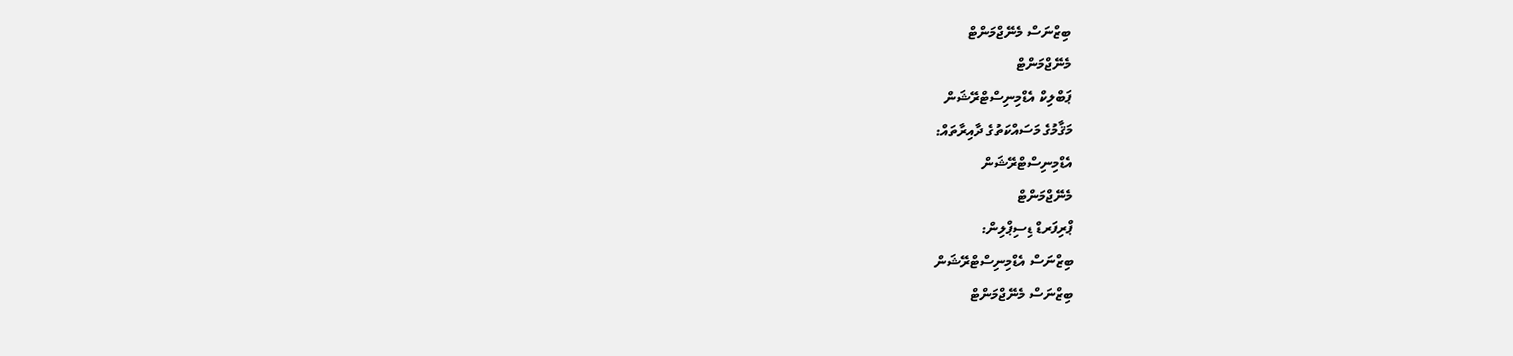ބިޒްނަސް މެނޭޖްމަންޓް
މެނޭޖްމަންޓް
ޕަބްލިކް އެޑްމިނިސްޓްރޭޝަން
މަޤާމުގެ މަސައްކަތުގެ ދާއިރާތައް:
އެޑްމިނިސްޓްރޭޝަން
މެނޭޖްމަންޓް
ޕްރިފަރޑް ޑިސިޕްލިން:
ބިޒްނަސް އެޑްމިނިސްޓްރޭޝަން
ބިޒްނަސް މެނޭޖްމަންޓް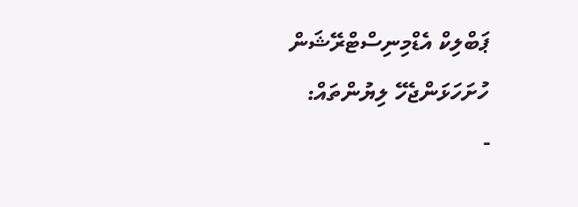ޕަބްލިކް އެޑްމިނިސްޓްރޭޝަން
ހުށަހަޅަންޖެހޭ ލިޔުންތައް:
-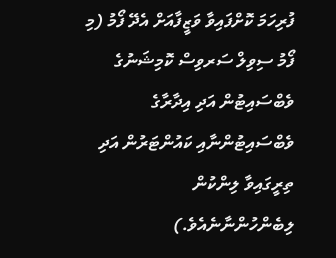ފުރިހަމަ ކޮށްފައިވާ ވަޒީފާއަށް އެދޭ ފޯމު (މި ފޯމު ސިވިލް ސަރވިސް ކޮމިޝަނުގެ ވެބްސައިޓުން އަދި އިދާރާގެ ވެބްސައިޓުންނާއި ކައުންޓަރުން އަދި ތިރީގައިވާ ލިންކުން ލިބެންހުންނާނެއެވެ.)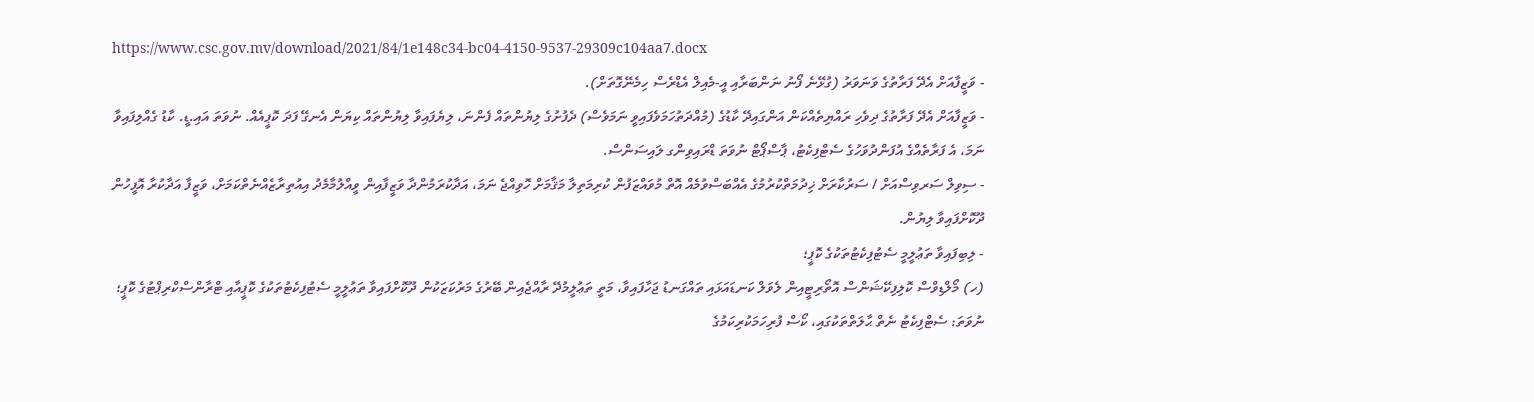https://www.csc.gov.mv/download/2021/84/1e148c34-bc04-4150-9537-29309c104aa7.docx
- ވަޒީފާއަށް އެދޭ ފަރާތުގެ ވަނަވަރު (ގުޅޭނެ ފޯނު ނަންބަރާއި އީ-މެއިލް އެޑްރެސް ހިމެނޭގޮތަށް).
- ވަޒީފާއަށް އެދޭ ފަރާތުގެ ދިވެހި ރައްޔިތެއްކަން އަންގައިދޭ ކާޑުގެ (މުއްދަތުހަމަވެފައިވީ ނަމަވެސް) ދެފުށުގެ ލިޔުންތައް ފެންނަ، ލިޔެފައިވާ ލިޔުންތައް ކިޔަން އެނގޭ ފަދަ ކޮޕީއެއް. ނުވަތަ އައި.ޑީ. ކާޑު ގެއްލިފައިވާ ނަމަ، އެ ފަރާތެއްގެ އުފަންދުވަހުގެ ސެޓްފިކެޓު، ޕާސްޕޯޓް ނުވަތަ ޑްރައިވިންގ ލައިސަންސް.
- ސިވިލް ސަރވިސްއަށް / ސަރުކާރަށް ޚިދުމަތްކުރުމުގެ އެއްބަސްވުމެއް އޮތް މުވައްޒަފުން ކުރިމަތިލާ މަޤާމަށް ހޮވިއްޖެ ނަމަ، އަދާކުރަމުންދާ ވަޒީފާއިން ވީއްލުމާމެދު އިއުތިރާޒެއްނެތްކަމަށް، ވަޒީފާ އަދާކުރާ އޮފީހުން ދޫކޮށްފައިވާ ލިޔުން.
- ލިބިފައިވާ ތަޢުލީމީ ސެޓުފިކެޓުތަކުގެ ކޮޕީ؛
(ހ) މޯލްޑިވްސް ކޮލިފިކޭޝަންސް އޮތޯރިޓީއިން ލެވަލް ކަނޑައަޅައި ތައްގަނޑު ޖަހާފައިވާ، މަތީ ތަޢުލީމުދޭ ރާއްޖެއިން ބޭރުގެ މަރުކަޒަކުން ދޫކޮށްފައިވާ ތަޢުލީމީ ސެޓުފިކެޓުތަކުގެ ކޮޕީއާއި ޓްރާންސްކްރިޕްޓުގެ ކޮޕީ؛ ނުވަތަ: ސެޓްފިކެޓު ނެތް ޙާލަތްތަކުގައި، ކޯސް ފުރިހަމަކުރިކަމުގެ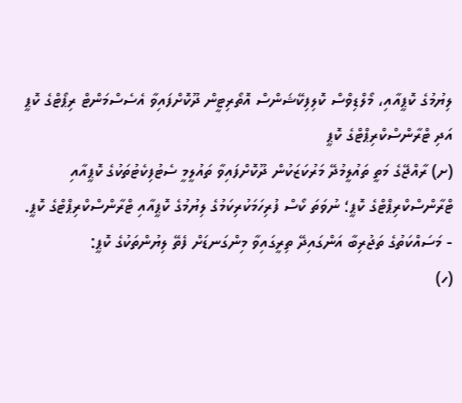ލިޔުމުގެ ކޮޕީއާއި، މޯލްޑިވްސް ކޮލިފިކޭޝަންސް އޮތޯރިޓީން ދޫކޮށްފައިވާ އެސެސްމަންޓް ރިޕޯޓްގެ ކޮޕީ އަދި ޓްރާންސްކްރިޕްޓްގެ ކޮޕީ
(ށ) ރާއްޖޭގެ މަތީ ތައުލީމުދޭ މަރުކަޒަކުން ދޫކޮށްފައިވާ ތައުލީމީ ސެޓުފިކެޓުތަކުގެ ކޮޕީއާއި ޓްރާންސްކްރިޕްޓްގެ ކޮޕީ؛ ނުވަތަ ކޯސް ފުރިހަމަކުރިކަމުގެ ލިޔުމުގެ ކޮޕީއާއި ޓްރާންސްކްރިޕްޓްގެ ކޮޕީ.
- މަސައްކަތުގެ ތަޖުރިބާ އަންގައިދޭ ތިރީގައިވާ މިންގަނޑަށް ފެތޭ ލިޔުންތަކުގެ ކޮޕީ:
(ހ)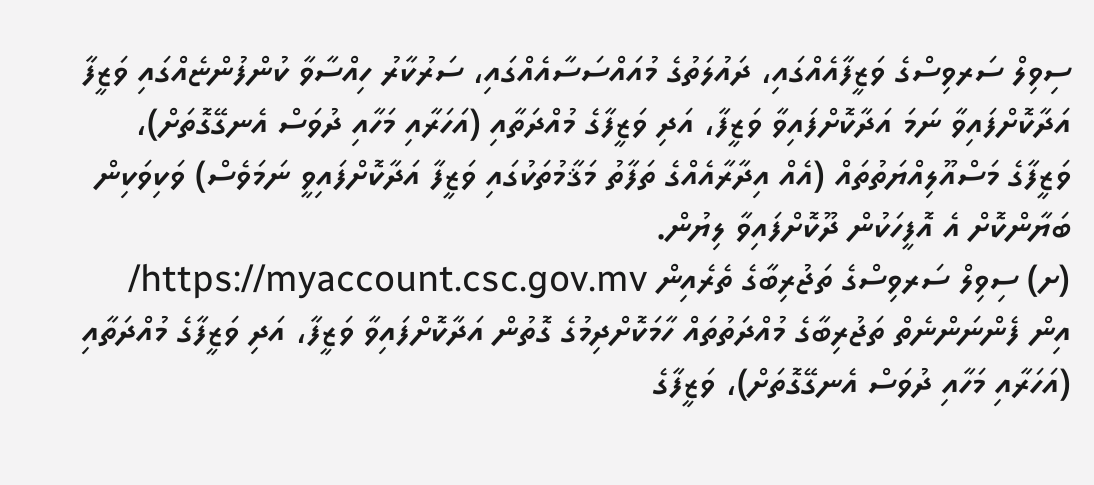ސިވިލް ސަރވިސްގެ ވަޒީފާއެއްގައި، ދައުލަތުގެ މުއައްސަސާއެއްގައި، ސަރުކާރު ހިއްސާވާ ކުންފުންޏެއްގައި ވަޒީފާ އަދާކޮށްފައިވާ ނަމަ އަދާކޮށްފައިވާ ވަޒީފާ، އަދި ވަޒީފާގެ މުއްދަތާއި (އަހަރާއި މަހާއި ދުވަސް އެނގޭގޮތަށް)، ވަޒީފާގެ މަސްއޫލިއްޔަތުތައް (އެއް އިދާރާއެއްގެ ތަފާތު މަޤާމުތަކުގައި ވަޒީފާ އަދާކޮށްފައިވީ ނަމަވެސް) ވަކިވަކިން ބަޔާންކޮށް އެ އޮފީހަކުން ދޫކޮށްފައިވާ ލިޔުން.
(ށ) ސިވިލް ސަރވިސްގެ ތަޖުރިބާގެ ތެރެއިން https://myaccount.csc.gov.mv/ އިން ފެންނަންނެތް ތަޖުރިބާގެ މުއްދަތުތައް ހާމަކޮށްދިމުގެ ގޮތުން އަދާކޮށްފައިވާ ވަޒީފާ، އަދި ވަޒީފާގެ މުއްދަތާއި (އަހަރާއި މަހާއި ދުވަސް އެނގޭގޮތަށް)، ވަޒީފާގެ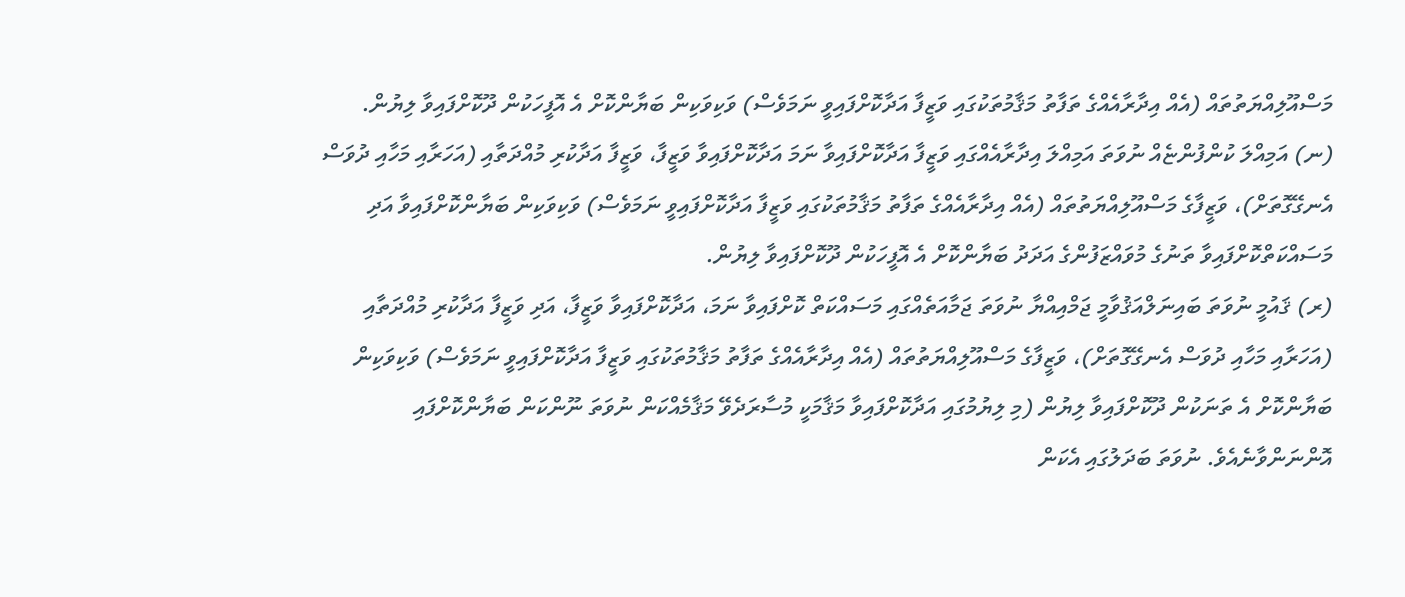މަސްއޫލިއްޔަތުތައް (އެއް އިދާރާއެއްގެ ތަފާތު މަޤާމުތަކުގައި ވަޒީފާ އަދާކޮށްފައިވީ ނަމަވެސް) ވަކިވަކިން ބަޔާންކޮށް އެ އޮފީހަކުން ދޫކޮށްފައިވާ ލިޔުން.
(ނ) އަމިއްލަ ކުންފުންޏެއް ނުވަތަ އަމިއްލަ އިދާރާއެއްގައި ވަޒީފާ އަދާކޮށްފައިވާ ނަމަ އަދާކޮށްފައިވާ ވަޒީފާ، ވަޒީފާ އަދާކުރި މުއްދަތާއި (އަހަރާއި މަހާއި ދުވަސް އެނގޭގޮތަށް)، ވަޒީފާގެ މަސްއޫލިއްޔަތުތައް (އެއް އިދާރާއެއްގެ ތަފާތު މަޤާމުތަކުގައި ވަޒީފާ އަދާކޮށްފައިވީ ނަމަވެސް) ވަކިވަކިން ބަޔާންކޮށްފައިވާ އަދި މަސައްކަތްކޮށްފައިވާ ތަނުގެ މުވައްޒަފުންގެ އަދަދު ބަޔާންކޮށް އެ އޮފީހަކުން ދޫކޮށްފައިވާ ލިޔުން.
(ރ) ޤައުމީ ނުވަތަ ބައިނަލްއަޤުވާމީ ޖަމްއިއްޔާ ނުވަތަ ޖަމާއަތެއްގައި މަސައްކަތް ކޮށްފައިވާ ނަމަ، އަދާކޮށްފައިވާ ވަޒީފާ، އަދި ވަޒީފާ އަދާކުރި މުއްދަތާއި (އަހަރާއި މަހާއި ދުވަސް އެނގޭގޮތަށް)، ވަޒީފާގެ މަސްއޫލިއްޔަތުތައް (އެއް އިދާރާއެއްގެ ތަފާތު މަޤާމުތަކުގައި ވަޒީފާ އަދާކޮށްފައިވީ ނަމަވެސް) ވަކިވަކިން ބަޔާންކޮށް އެ ތަނަކުން ދޫކޮށްފައިވާ ލިޔުން (މި ލިޔުމުގައި އަދާކޮށްފައިވާ މަޤާމަކީ މުސާރަދެވޭ މަޤާމެއްކަން ނުވަތަ ނޫންކަން ބަޔާންކޮށްފައި އޮންނަންވާނެއެވެ. ނުވަތަ ބަދަލުގައި އެކަން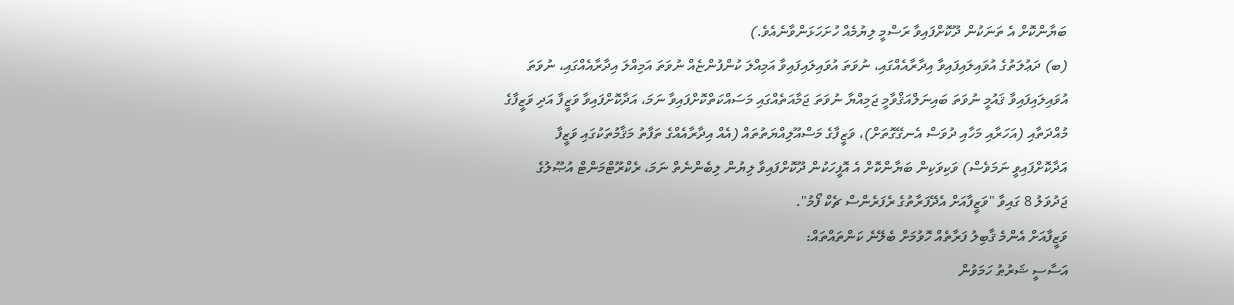ބަޔާންކޮށް އެ ތަނަކުން ދޫކޮށްފައިވާ ރަސްމީ ލިޔުމެއް ހުށަހަޅަންވާނެއެވެ.)
(ބ) ދަޢުލަތުގެ އުވައިލައިފައިވާ އިދާރާއެއްގައި، ނުވަތަ އުވައިލައިފައިވާ އަމިއްލަ ކުންފުންޏެއް ނުވަތަ އަމިއްލަ އިދާރާއެއްގައި، ނުވަތަ އުވައިލައިފައިވާ ޤައުމީ ނުވަތަ ބައިނަލްއަޤްވާމީ ޖަމިއްޔާ ނުވަތަ ޖަމާއަތެއްގައި މަސައްކަތްކޮށްފައިވާ ނަމަ، އަދާކޮށްފައިވާ ވަޒީފާ އަދި ވަޒީފާގެ މުއްދަތާއި (އަހަރާއި މަހާއި ދުވަސް އެނގޭގޮތަށް)، ވަޒީފާގެ މަސްއޫލިއްޔަތުތައް (އެއް އިދާރާއެއްގެ ތަފާތު މަޤާމުތަކުގައި ވަޒީފާ އަދާކޮށްފައިވީ ނަމަވެސް) ވަކިވަކިން ބަޔާންކޮށް އެ އޮފީހަކުން ދޫކޮށްފައިވާ ލިޔުން ލިބެންނެތް ނަމަ، ރެކްރޫޓްމަންޓް އުޞޫލުގެ ޖަދުވަލު 8 ގައިވާ "ވަޒީފާއަށް އެދޭފަރާތުގެ ރެފަރެންސް ޗެކް ފޯމު".
ވަޒީފާއަށް އެންމެ ޤާބިލު ފަރާތެއް ހޮވުމަށް ބެލޭނެ ކަންތައްތައް:
އަސާސީ ޝަރުޠު ހަމަވުން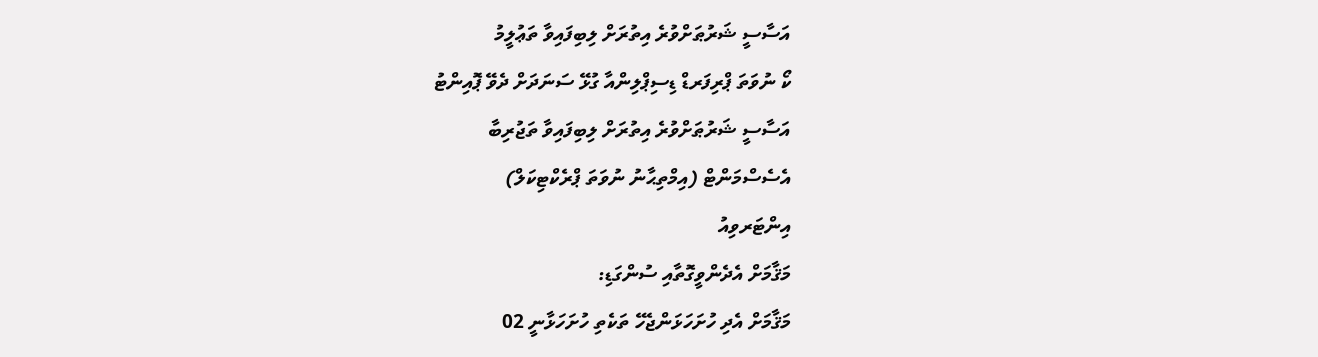އަސާސީ ޝަރުޠަށްވުރެ އިތުރަށް ލިބިފައިވާ ތަޢުލީމު
ކޯ ނުވަތަ ޕްރިފަރޑް ޑިސިޕްލިންއާ ގުޅޭ ސަނަދަށް ދެވޭ ޕޮއިންޓު
އަސާސީ ޝަރުޠަށްވުރެ އިތުރަށް ލިބިފައިވާ ތަޖުރިބާ
އެސެސްމަންޓް (އިމްތިޙާނު ނުވަތަ ޕްރެކްޓިކަލް)
އިންޓަރވިއު
މަޤާމަށް އެދެންވީގޮތާއި ސުންގަޑި:
މަޤާމަށް އެދި ހުށަހަޅަންޖެހޭ ތަކެތި ހުށަހަޅާނީ 02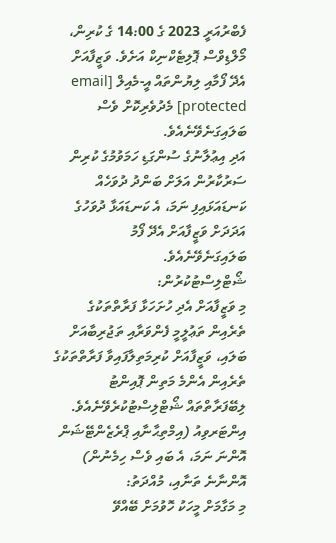ފެބްރުއަރީ 2023 ގެ 14:00 ގެ ކުރިން، މޯލްޑިވްސް ޕޮލިޓެކްނިކް އަށެވެ. ވަޒީފާއަށް އެދޭ ފޯމާއި ލިޔުންތައް އީ-މެއިލް [email protected] މެދުވެރިކޮށް ވެސް ބަލައިގަނެވޭނެއެވެ.
އަދި އިޢުލާނުގެ ސުންގަޑި ހަމަވުމުގެ ކުރިން ސަރުކާރުން އަލަށް ބަންދު ދުވަހެއް ކަނޑައަޅައިފި ނަމަ، އެ ކަނޑައަޅާ ދުވަހުގެ އަދަދަށް ވަޒީފާއަށް އެދޭ ފޯމު ބަލައިގަނެވޭނެއެވެ.
ޝޯޓްލިސްޓުކުރުން:
މި ވަޒީފާއަށް އެދި ހުށަހަޅާ ފަރާތްތަކުގެ ތެރެއިން ތަޢުލީމީ ފެންވަރާއި ތަޖުރިބާއަށް ބަލައި، ވަޒީފާއަށް ކުރިމަތިލާފައިވާ ފަރާތްތަކުގެ ތެރެއިން އެންމެ މަތިން ޕޮއިންޓު ލިބޭފަރާތްތައް ޝޯޓްލިސްޓުކުރެވޭނެއެވެ.
އިންޓަރވިއު (އިމްތިޙާނާއި ޕްރެޒެންޓޭޝަން އޮންނަ ނަމަ، އެ ބައި ވެސް ހިމެނުން) އޮންނާނެ ތަނާއި، މުއްދަތު:
މި މަގާމަށް މީހަކު ހޮވުމަށް ބޭއްވޭ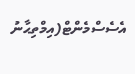އެސެސްމެންޓް(އިމްތިޙާނު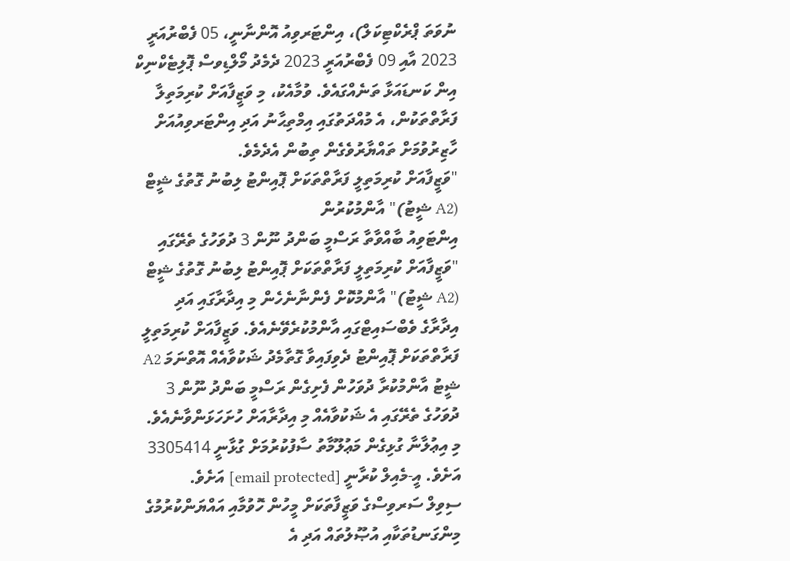ނުވަތަ ޕްރެކްޓިކަލް)، އިންޓަރވިއު އޮންނާނީ، 05 ފެބްރުއަރީ 2023 އާއި 09 ފެބްރުއަރީ 2023 ދެމެދު މޯލްޑިވސް ޕޮލިޓެކްނިކް އިން ކަނޑައަޅާ ތަނެއްގައެވެ. ވުމާއެކު، މި ވަޒީފާއަށް ކުރިމަތިލާ ފަރާތްތަކުން، އެ މުއްދަތުގައި އިމްތިޙާނު އަދި އިންޓަރވިއުއަށް ހާޒިރުވުމަށް ތައްޔާރުވެގެން ތިބުން އެދެމެވެ.
"ވަޒީފާއަށް ކުރިމަތިލީ ފަރާތްތަކަށް ޕޮއިންޓު ލިބުނު ގޮތުގެ ޝީޓް (A2 ޝީޓު)" އާންމުކުރުން
އިންޓަވިއު ބާއްވާތާ ރަސްމީ ބަންދު ނޫން 3 ދުވަހުގެ ތެރޭގައި "ވަޒީފާއަށް ކުރިމަތިލީ ފަރާތްތަކަށް ޕޮއިންޓު ލިބުނު ގޮތުގެ ޝީޓް (A2 ޝީޓު)" އާންމުކޮށް ފެންނާނެހެން މި އިދާރާގައި އަދި އިދާރާގެ ވެބްސައިޓްގައި އާންމުކުރެވޭނެއެވެ. ވަޒީފާއަށް ކުރިމަތިލީ ފަރާތްތަކަށް ޕޮއިންޓު ދެވިފައިވާ ގޮތާމެދު ޝަކުވާއެއް އޮތްނަމަ A2 ޝީޓު އާންމުކުރާ ދުވަހުން ފެށިގެން ރަސްމީ ބަންދު ނޫން 3 ދުވަހުގެ ތެރޭގައި އެ ޝަކުވާއެއް މި އިދާރާއަށް ހުށަހަޅަންވާނެއެވެ.
މި އިޢުލާނާ ގުޅިގެން މަޢުލޫމާތު ސާފުކުރުމަށް ގުޅާނީ 3305414 އަށެވެ. އީ-މެއިލް ކުރާނީ [email protected] އަށެވެ.
ސިވިލް ސަރވިސްގެ ވަޒީފާތަކަށް މީހުން ހޮވުމާއި އައްޔަންކުރުމުގެ މިންގަނޑުތަކާއި އުޞޫލުތައް އަދި އެ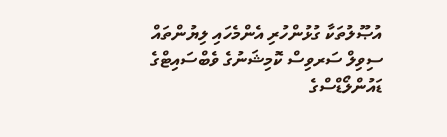އުޞޫލުތަކާ ގުޅުންހުރި އެންމެހައި ލިޔުންތައް ސިވިލް ސަރވިސް ކޮމިޝަނުގެ ވެބްސައިޓްގެ ޑައުންލޯޑްސްގެ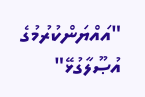"އައްޔަންކުރުމުގެ އުޞޫލާގުޅޭ"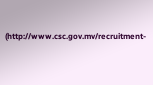(http://www.csc.gov.mv/recruitment-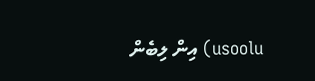usoolu) އިން ލިބެން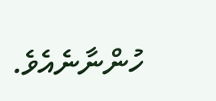ހުންނާނެއެވެ.